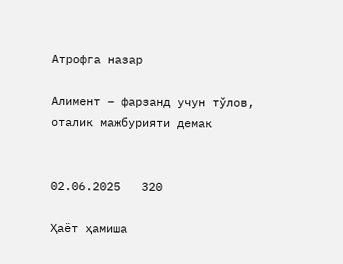Атрофга назар

Алимент – фарзанд учун тўлов, оталик мажбурияти демак


02.06.2025   320

Ҳаёт ҳамиша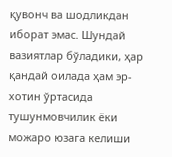қувонч ва шодликдан иборат эмас. Шундай вазиятлар бўладики, ҳар қандай оилада ҳам эр-хотин ўртасида тушунмовчилик ёки можаро юзага келиши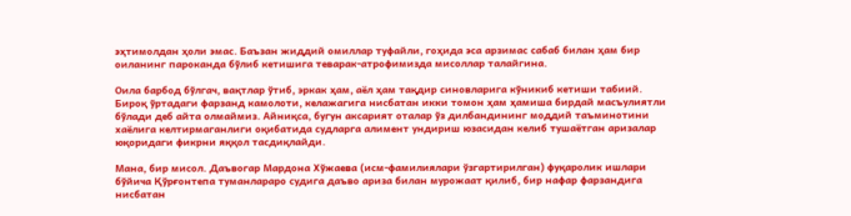эҳтимолдан ҳоли эмас. Баъзан жиддий омиллар туфайли, гоҳида эса арзимас сабаб билан ҳам бир оиланинг пароканда бўлиб кетишига теварак-атрофимизда мисоллар талайгина.

Оила барбод бўлгач, вақтлар ўтиб, эркак ҳам, аёл ҳам тақдир синовларига кўникиб кетиши табиий. Бироқ ўртадаги фарзанд камолоти, келажагига нисбатан икки томон ҳам ҳамиша бирдай масъулиятли бўлади деб айта олмаймиз. Айниқса, бугун аксарият оталар ўз дилбандининг моддий таъминотини хаёлига келтирмаганлиги оқибатида судларга алимент ундириш юзасидан келиб тушаётган аризалар юқоридаги фикрни яққол тасдиқлайди.

Мана, бир мисол. Даъвогар Мардона Хўжаева (исм-фамилиялари ўзгартирилган) фуқаролик ишлари бўйича Қўрғонтепа туманлараро судига даъво ариза билан мурожаат қилиб, бир нафар фарзандига нисбатан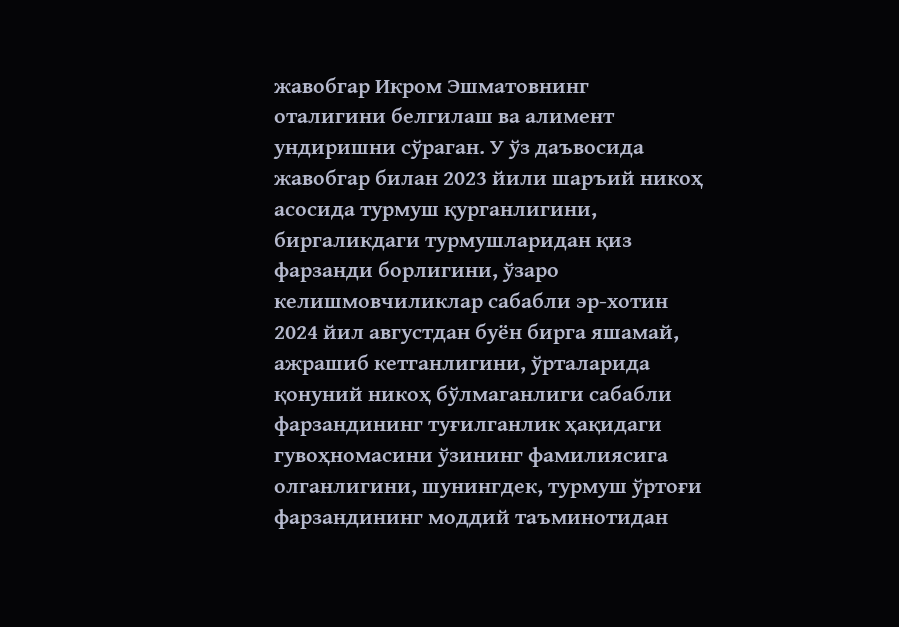жавобгар Икром Эшматовнинг оталигини белгилаш ва алимент ундиришни сўраган. У ўз даъвосида жавобгар билан 2023 йили шаръий никоҳ асосида турмуш қурганлигини, биргаликдаги турмушларидан қиз фарзанди борлигини, ўзаро келишмовчиликлар сабабли эр-хотин 2024 йил августдан буён бирга яшамай, ажрашиб кетганлигини, ўрталарида қонуний никоҳ бўлмаганлиги сабабли фарзандининг туғилганлик ҳақидаги гувоҳномасини ўзининг фамилиясига олганлигини, шунингдек, турмуш ўртоғи фарзандининг моддий таъминотидан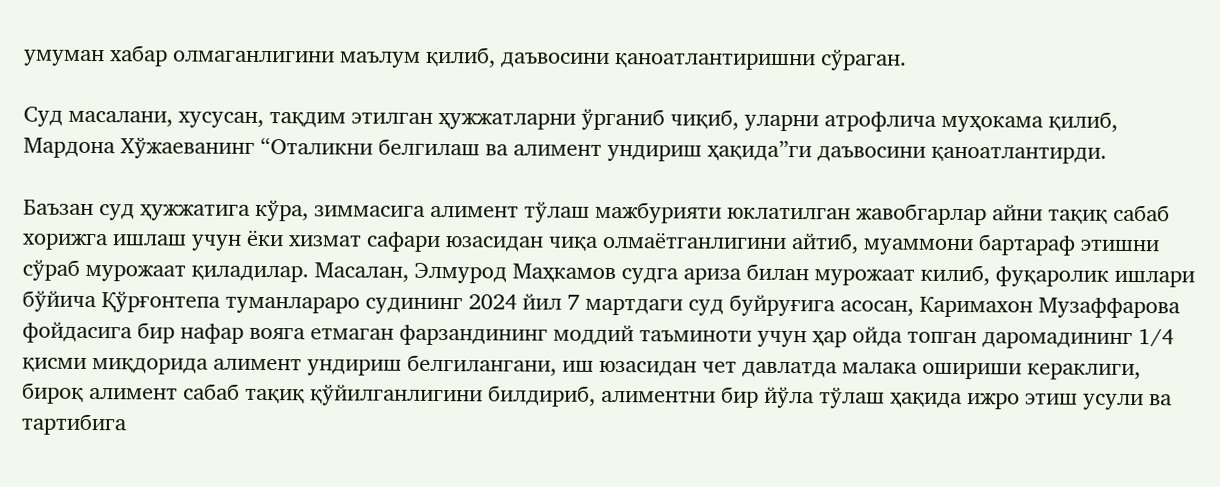умуман хабар олмаганлигини маълум қилиб, даъвосини қаноатлантиришни сўраган.

Суд масалани, хусусан, тақдим этилган ҳужжатларни ўрганиб чиқиб, уларни атрофлича муҳокама қилиб, Мардона Хўжаеванинг “Оталикни белгилаш ва алимент ундириш ҳақида”ги даъвосини қаноатлантирди.

Баъзан суд ҳужжатига кўра, зиммасига алимент тўлаш мажбурияти юклатилган жавобгарлар айни тақиқ сабаб хорижга ишлаш учун ёки хизмат сафари юзасидан чиқа олмаётганлигини айтиб, муаммони бартараф этишни сўраб мурожаат қиладилар. Масалан, Элмурод Маҳкамов судга ариза билан мурожаат килиб, фуқаролик ишлари бўйича Қўрғонтепа туманлараро судининг 2024 йил 7 мартдаги суд буйруғига асосан, Каримахон Музаффарова фойдасига бир нафар вояга етмаган фарзандининг моддий таъминоти учун ҳар ойда топган даромадининг 1/4 қисми миқдорида алимент ундириш белгилангани, иш юзасидан чет давлатда малака ошириши кераклиги, бироқ алимент сабаб тақиқ қўйилганлигини билдириб, алиментни бир йўла тўлаш ҳақида ижро этиш усули ва тартибига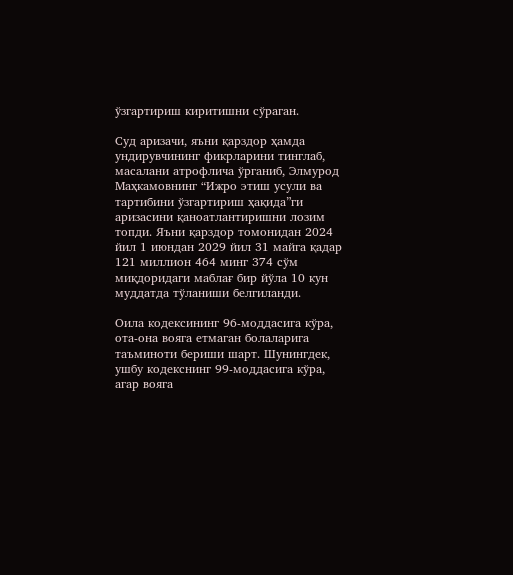ўзгартириш киритишни сўраган.

Суд аризачи, яъни қарздор ҳамда ундирувчининг фикрларини тинглаб, масалани атрофлича ўрганиб, Элмурод Маҳкамовнинг “Ижро этиш усули ва тартибини ўзгартириш ҳақида”ги аризасини қаноатлантиришни лозим топди. Яъни қарздор томонидан 2024 йил 1 июндан 2029 йил 31 майга қадар 121 миллион 464 минг 374 сўм миқдоридаги маблағ бир йўла 10 кун муддатда тўланиши белгиланди.

Оила кодексининг 96-моддасига кўра, ота-она вояга етмаган болаларига таъминоти бериши шарт. Шунингдек, ушбу кодекснинг 99-моддасига кўра, агар вояга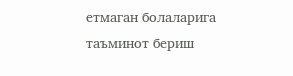етмаган болаларига таъминот бериш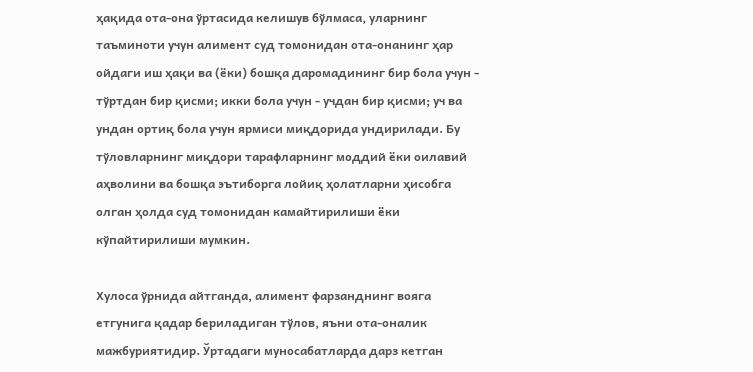ҳақида ота-она ўртасида келишув бўлмаса, уларнинг таъминоти учун алимент суд томонидан ота-онанинг ҳар ойдаги иш ҳақи ва (ёки) бошқа даромадининг бир бола учун - тўртдан бир қисми; икки бола учун - учдан бир қисми; уч ва ундан ортиқ бола учун ярмиси миқдорида ундирилади. Бу тўловларнинг миқдори тарафларнинг моддий ёки оилавий аҳволини ва бошқа эътиборга лойиқ ҳолатларни ҳисобга олган ҳолда суд томонидан камайтирилиши ёки кўпайтирилиши мумкин.

Хулоса ўрнида айтганда, алимент фарзанднинг вояга етгунига қадар бериладиган тўлов, яъни ота-оналик мажбуриятидир. Ўртадаги муносабатларда дарз кетган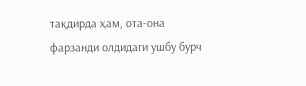тақдирда ҳам, ота-она фарзанди олдидаги ушбу бурч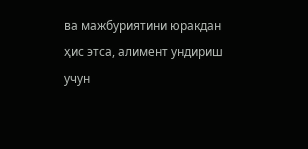ва мажбуриятини юракдан ҳис этса, алимент ундириш учун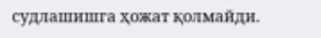судлашишга ҳожат қолмайди.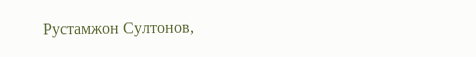Рустамжон Султонов,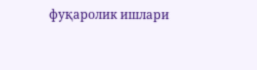фуқаролик ишлари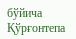бўйича Қўрғонтепа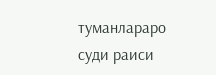туманлараро суди раиси